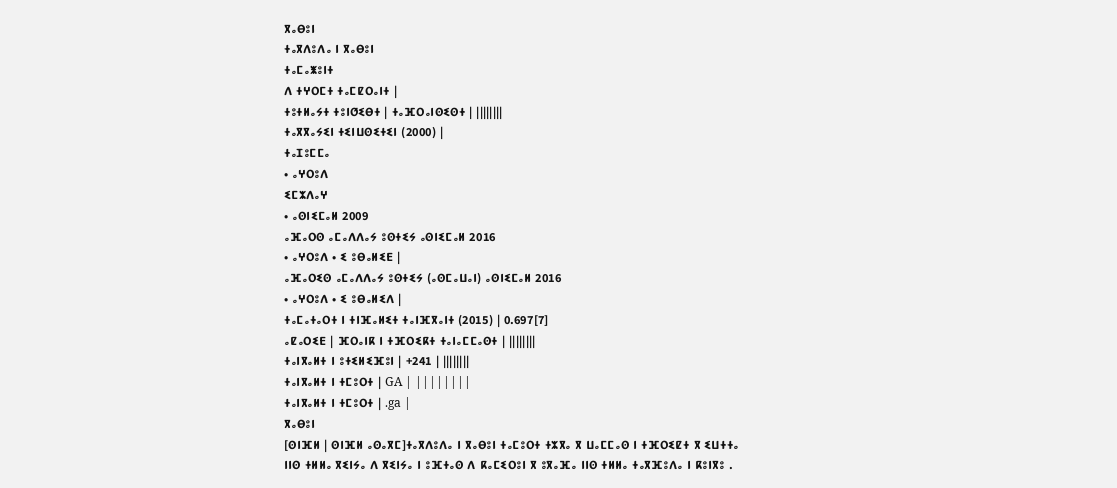ⴳⴰⴱⵓⵏ
ⵜⴰⴳⴷⵓⴷⴰ ⵏ ⴳⴰⴱⵓⵏ
ⵜⴰⵎⴰⵥⵓⵏⵜ
ⴷ ⵜⵖⵔⵎⵜ ⵜⴰⵎⵇⵔⴰⵏⵜ |
ⵜⵓⵜⵍⴰⵢⵜ ⵜⵓⵏⵚⵉⴱⵜ | ⵜⴰⴼⵔⴰⵏⵙⵉⵙⵜ | ||||||||
ⵜⴰⴳⴳⴰⵢⵉⵏ ⵜⵉⵏⵡⵙⵉⵜⵉⵏ (2000) |
ⵜⴰⵊⵓⵎⵎⴰ
• ⴰⵖⵔⵓⴷ
ⵉⵎⵣⴷⴰⵖ
• ⴰⵙⵏⵉⵎⴰⵍ 2009
ⴰⴼⴰⵔⵙ ⴰⵎⴰⴷⴷⴰⵢ ⵓⵙⵜⵉⵢ ⴰⵙⵏⵉⵎⴰⵍ 2016
• ⴰⵖⵔⵓⴷ • ⵉ ⵓⴱⴰⵍⵉⴹ |
ⴰⴼⴰⵔⵉⵙ ⴰⵎⴰⴷⴷⴰⵢ ⵓⵙⵜⵉⵢ (ⴰⵙⵎⴰⵡⴰⵏ) ⴰⵙⵏⵉⵎⴰⵍ 2016
• ⴰⵖⵔⵓⴷ • ⵉ ⵓⴱⴰⵍⵉⴷ |
ⵜⴰⵎⴰⵜⴰⵔⵜ ⵏ ⵜⵏⴼⴰⵍⵉⵜ ⵜⴰⵏⴼⴳⴰⵏⵜ (2015) | 0.697[7]
ⴰⵇⴰⵔⵉⴹ | ⴼⵔⴰⵏⴽ ⵏ ⵜⴼⵔⵉⴽⵜ ⵜⴰⵏⴰⵎⵎⴰⵙⵜ | ||||||||
ⵜⴰⵏⴳⴰⵍⵜ ⵏ ⵓⵜⵉⵍⵉⴼⵓⵏ | +241 | ||||||||
ⵜⴰⵏⴳⴰⵍⵜ ⵏ ⵜⵎⵓⵔⵜ | GA | ||||||||
ⵜⴰⵏⴳⴰⵍⵜ ⵏ ⵜⵎⵓⵔⵜ | .ga |
ⴳⴰⴱⵓⵏ
[ⵙⵏⴼⵍ | ⵙⵏⴼⵍ ⴰⵙⴰⴳⵎ]ⵜⴰⴳⴷⵓⴷⴰ ⵏ ⴳⴰⴱⵓⵏ ⵜⴰⵎⵓⵔⵜ ⵜⵣⴳⴰ ⴳ ⵡⴰⵎⵎⴰⵙ ⵏ ⵜⴼⵔⵉⵇⵜ ⴳ ⵉⵡⵜⵜⴰ ⵏⵏⵙ ⵜⵍⵍⴰ ⴳⵉⵏⵢⴰ ⴷ ⴳⵉⵏⵢⴰ ⵏ ⵓⴼⵜⴰⵙ ⴷ ⴽⴰⵎⵉⵔⵓⵏ ⴳ ⵓⴳⴰⴼⴰ ⵏⵏⵙ ⵜⵍⵍⴰ ⵜⴰⴳⴼⵓⴷⴰ ⵏ ⴽⵓⵏⴳⵓ .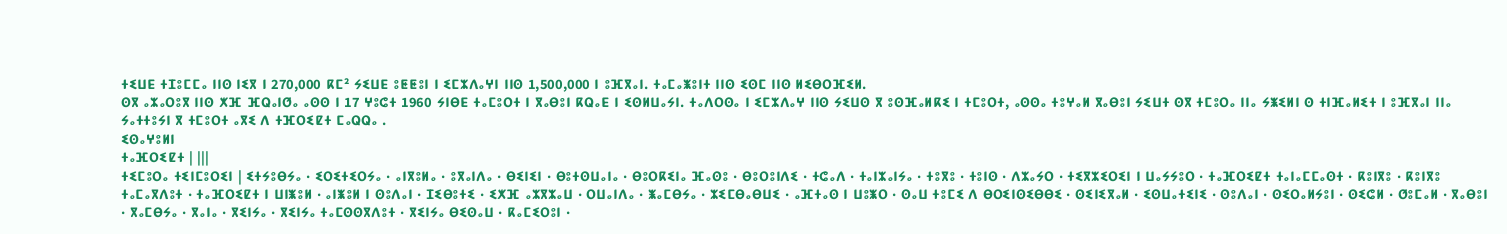ⵜⵉⵡⴹ ⵜⵊⵓⵎⵎⴰ ⵏⵏⵙ ⵏⵉⴳ ⵏ 270,000 ⴽⵎ² ⵢⵉⵡⴹ ⵓⵟⵟⵓⵏ ⵏ ⵉⵎⵣⴷⴰⵖⵏ ⵏⵏⵙ 1,500,000 ⵏ ⵓⴼⴳⴰⵏ. ⵜⴰⵎⴰⵥⵓⵏⵜ ⵏⵏⵙ ⵉⵙⵎ ⵏⵏⵙ ⵍⵉⴱⵔⴼⵉⵍ.
ⵙⴳ ⴰⵣⴰⵔⵓⴳ ⵏⵏⵙ ⵅⴼ ⴼⵕⴰⵏⵚⴰ ⴰⵙⵙ ⵏ 17 ⵖⵓⵛⵜ 1960 ⵢⵏⴱⴹ ⵜⴰⵎⵓⵔⵜ ⵏ ⴳⴰⴱⵓⵏ ⴽⵕⴰⴹ ⵏ ⵉⵙⵍⵡⴰⵢⵏ. ⵜⴰⴷⵔⵙⴰ ⵏ ⵉⵎⵣⴷⴰⵖ ⵏⵏⵙ ⵢⵉⵡⵙ ⴳ ⵓⵙⴼⴰⵍⴽⵉ ⵏ ⵜⵎⵓⵔⵜ, ⴰⵙⵙⴰ ⵜⵓⵖⴰⵍ ⴳⴰⴱⵓⵏ ⵢⵉⵡⵜ ⵙⴳ ⵜⵎⵓⵔⴰ ⵏⵏⴰ ⵢⵥⵉⵍⵏ ⵙ ⵜⵏⴼⴰⵍⵉⵜ ⵏ ⵓⴼⴳⴰⵏ ⵏⵏⴰ ⵢⴰⵜⵜⵓⵢⵏ ⴳ ⵜⵎⵓⵔⵜ ⴰⴳⵉ ⴷ ⵜⴼⵔⵉⵇⵜ ⵎⴰⵕⵕⴰ .
ⵉⵙⴰⵖⵓⵍⵏ
ⵜⴰⴼⵔⵉⵇⵜ | |||
ⵜⵉⵎⵓⵔⴰ ⵜⵉⵏⵎⵓⵔⵉⵏ | ⵉⵜⵢⵓⴱⵢⴰ · ⵉⵔⵉⵜⵉⵔⵢⴰ · ⴰⵏⴳⵓⵍⴰ · ⵓⴳⴰⵏⴷⴰ · ⴱⵉⵏⵉⵏ · ⴱⵓⵜⵙⵡⴰⵏⴰ · ⴱⵓⵔⴽⵉⵏⴰ ⴼⴰⵙⵓ · ⴱⵓⵔⵓⵏⴷⵉ · ⵜⵛⴰⴷ · ⵜⴰⵏⵣⴰⵏⵢⴰ · ⵜⵓⴳⵓ · ⵜⵓⵏⵙ · ⴷⵣⴰⵢⵔ · ⵜⵉⴳⵣⵉⵔⵉⵏ ⵏ ⵡⴰⵢⵢⵓⵔ · ⵜⴰⴼⵔⵉⵇⵜ ⵜⴰⵏⴰⵎⵎⴰⵙⵜ · ⴽⵓⵏⴳⵓ · ⴽⵓⵏⴳⵓ ⵜⴰⵎⴰⴳⴷⵓⵜ · ⵜⴰⴼⵔⵉⵇⵜ ⵏ ⵡⵏⵥⵓⵍ · ⴰⵏⵥⵓⵍ ⵏ ⵙⵓⴷⴰⵏ · ⵊⵉⴱⵓⵜⵉ · ⵉⵅⴼ ⴰⵣⴳⵣⴰⵡ · ⵔⵡⴰⵏⴷⴰ · ⵥⴰⵎⴱⵢⴰ · ⵣⵉⵎⴱⴰⴱⵡⵉ · ⴰⴼⵜⴰⵙ ⵏ ⵡⵓⵥⵔ · ⵙⴰⵡ ⵜⵓⵎⵉ ⴷ ⴱⵔⵉⵏⵙⵉⴱⴱⵉ · ⵙⵉⵏⵉⴳⴰⵍ · ⵉⵙⵡⴰⵜⵉⵏⵉ · ⵙⵓⴷⴰⵏ · ⵙⵉⵔⴰⵍⵢⵓⵏ · ⵙⵉⵛⵍ · ⵚⵓⵎⴰⵍ · ⴳⴰⴱⵓⵏ · ⴳⴰⵎⴱⵢⴰ · ⴳⴰⵏⴰ · ⴳⵉⵏⵢⴰ · ⴳⵉⵏⵢⴰ ⵜⴰⵎⵙⵙⴳⴷⵓⵜ · ⴳⵉⵏⵢⴰ ⴱⵉⵙⴰⵡ · ⴽⴰⵎⵉⵔⵓⵏ ·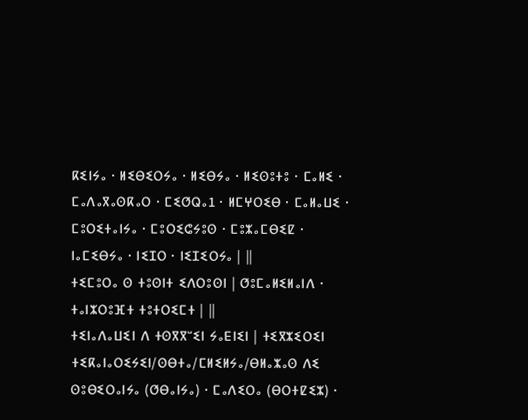ⴽⵉⵏⵢⴰ · ⵍⵉⴱⵉⵔⵢⴰ · ⵍⵉⴱⵢⴰ · ⵍⵉⵙⵓⵜⵓ · ⵎⴰⵍⵉ · ⵎⴰⴷⴰⴳⴰⵙⴽⴰⵔ · ⵎⵉⵚⵕⴰ1 · ⵍⵎⵖⵔⵉⴱ · ⵎⴰⵍⴰⵡⵉ · ⵎⵓⵔⵉⵜⴰⵏⵢⴰ · ⵎⵓⵔⵉⵛⵢⵓⵙ · ⵎⵓⵣⴰⵎⴱⵉⵇ · ⵏⴰⵎⵉⴱⵢⴰ · ⵏⵉⵊⵔ · ⵏⵉⵊⵉⵔⵢⴰ | ||
ⵜⵉⵎⵓⵔⴰ ⵙ ⵜⵓⵙⵏⵜ ⵉⴷⵔⵓⵙⵏ | ⵚⵓⵎⴰⵍⵉⵍⴰⵏⴷ · ⵜⴰⵏⵣⵔⵓⴼⵜ ⵜⵓⵜⵔⵉⵎⵜ | ||
ⵜⵉⵏⴰⴷⴰⵡⵉⵏ ⴷ ⵜⵙⴳⴳⵯⵉⵏ ⵢⴰⴹⵏⵉⵏ | ⵜⵉⴳⵣⵉⵔⵉⵏ ⵜⵉⴽⴰⵏⴰⵔⵉⵢⵉⵏ/ⵙⴱⵜⴰ/ⵎⵍⵉⵍⵢⴰ/ⴱⵍⴰⵣⴰⵙ ⴷⵉ ⵙⵓⴱⵉⵔⴰⵏⵢⴰ (ⵚⴱⴰⵏⵢⴰ) · ⵎⴰⴷⵉⵔⴰ (ⴱⵔⵜⵇⵉⵣ) ·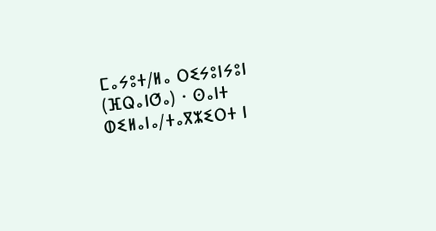ⵎⴰⵢⵓⵜ/ⵍⴰ ⵔⵉⵢⵓⵏⵢⵓⵏ (ⴼⵕⴰⵏⵚⴰ) · ⵙⴰⵏⵜ ⵀⵉⵍⴰⵏⴰ/ⵜⴰⴳⵣⵉⵔⵜ ⵏ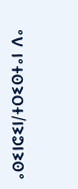ⴰⵙⵉⵏⵛⵉⵏ/ⵜⵔⵉⵙⵜⴰⵏ ⴷⴰ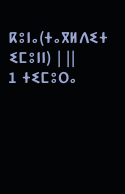ⴽⵓⵏⴰ(ⵜⴰⴳⵍⴷⵉⵜ ⵉⵎⵓⵏⵏ) | ||
1 ⵜⵉⵎⵓⵔⴰ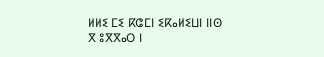ⵍⵍⵉ ⵎⵉ ⴽⵛⵎⵏ ⵉⴽⴰⵍⵉⵡⵏ ⵏⵏⵙ ⴳ ⵓⴳⴳⴰⵔ ⵏ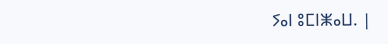ⵢⴰⵏ ⵓⵎⵏⵥⴰⵡ. |